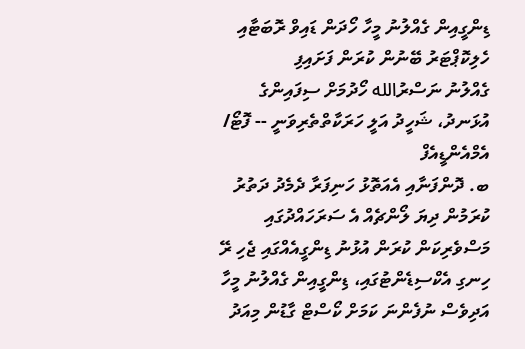ޑިންގީއިން ގެއްލުނު މީހާ ހޯދަން ޑައިވް ރޮބަޓާއި ހެލިކޮޕްޓަރު ބޭނުން ކުރަން ފަށައިފި
ގެއްލުނު ނަސްރުالله ހޯދުމަށް ސިފައިންގެ އުޅަނދު، ޝަހީދު އަލީ ހަރަކާތްތެރިވަނީ -- ފޮޓޯ/ އެމްއެންޑީއެފް
ބ. ދޮންފަނާއި އެއަތޮޅު ހަނިފަރާ ދެމެދު ދަތުރު ކުރަމުން ދިޔަ ލޯންޗެއް އެ ސަރަހައްދުގައި މަސްވެރިކަން ކުރަން އުޅުނު ޑިންގީއެއްގައި ޖެހި ރޭ ހިނގި އެކްސިޑެންޓުގައި، ޑިންގީއިން ގެއްލުނު މީހާ އަދިވެސް ނުފެންނަ ކަމަށް ކޯސްޓް ގާޑުން މިއަދު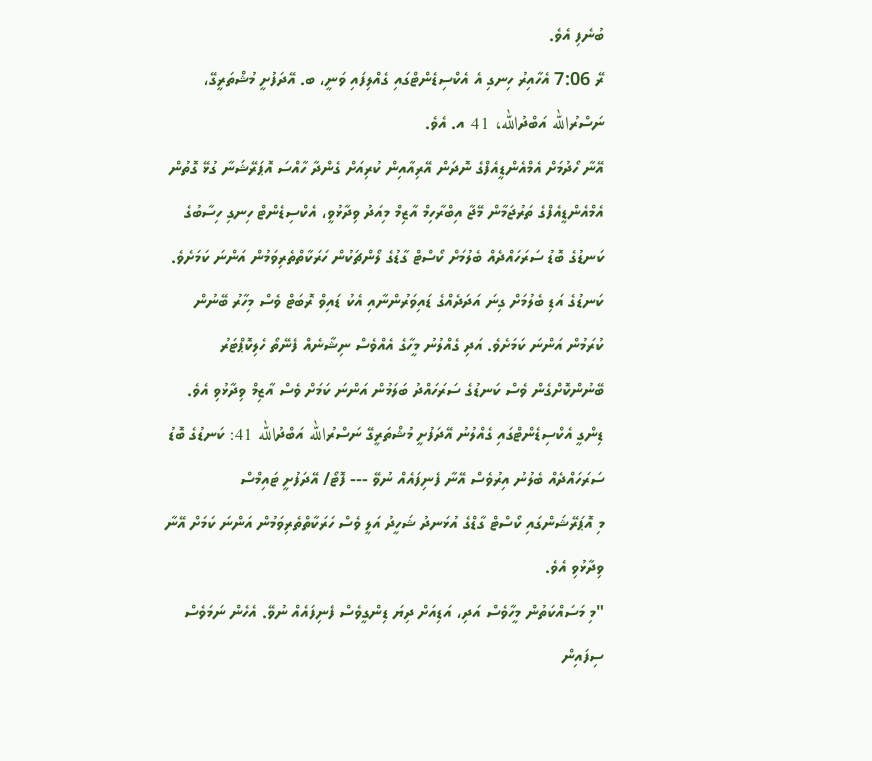ބުނެފި އެވެ.
ރޭ 7:06 އެހާއިރު ހިނގި އެ އެކްސިޑެންޓްގައި ގެއްލިފައި ވަނީ، ބ. އޭދަފުށީ މުޝްތަރީގޭ، ނަސްރުالله އަބްދުالله، 41 އ. އެވެ.
އޭނާ ހޯދުމަށް އެމްއެންޑީއެފްގެ ނޮދަން އޭރިއާއިން ކުރިއަށް ގެންދާ ހާއްސަ އޮޕަރޭޝަނާ ގުޅޭ ގޮތުން އެމްއެންޑީއެފްގެ ތަރުޖަމާން މޭޖާ އިބްރާހިމް އާޒިމް މިއަދު ވިދާޅުވީ، އެކްސިޑެންޓް ހިނގި ހިސާބުގެ ކަނޑުގެ ބޮޑު ސަރަހައްދެއް ބެލުމަށް ކޯސްޓް ގާޑުގެ ލޯންޗަކުން ހަރަކާތްތެރިވަމުން އަންނަ ކަމަށެވެ.
ކަނޑުގެ އަޑި ބެލުމަށް ގިނަ އަދަދެއްގެ ޑައިވަރުންނާއި އެކު ޑައިވް ރޮބަޓް ވެސް މިހާރު ބޭނުން ކުރަމުން އަންނަ ކަމަށެވެ. އަދި ގެއްލުނު މީހާގެ އެއްވެސް ނިޝާނެއް ފެނޭތޯ ހެލިކޮޕްޓަރު ބޭނުންކޮށްގެން ވެސް ކަނޑުގެ ސަރަހައްދު ބަލަމުން އަންނަ ކަމަށް ވެސް އާޒިމް ވިދާޅުވި އެވެ.
ޑިންގީ އެކްސިޑެންޓްގައި ގެއްލުނު އޭދަފުށީ މުޝްތަރީގޭ ނަސްރުالله އަބްދުالله 41: ކަނޑުގެ ބޮޑު ސަރަހައްދެއް ބެލުނު އިރުވެސް އޭނާ ފެނިފައެއް ނުވޭ --- ފޮޓޯ/ އޭދަފުށީ ޓައިމްސް
މި އޮޕަރޭޝަންގައި ކޯސްޓް ގާޑްގެ އުޅަނދު ޝަހީދު އަލީ ވެސް ހަރަކާތްތެރިވަމުން އަންނަ ކަމަށް އޭނާ ވިދާޅުވި އެވެ.
"މި މަސައްކަތުން މީހާވެސް އަދި، އަޑިއަށް ދިޔަ ޑިންގީވެސް ފެނިފައެއް ނުވޭ. އެހެން ނަމަވެސް ސިފައިން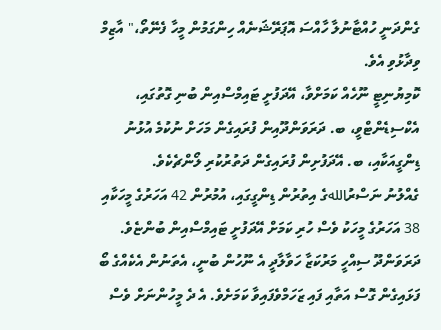ގެންދަނީ ހުއްޓާނުލާ ހާއްސަ އޮޕަރޭޝަނެއް ހިންގަމުން މީހާ ފެނޭތޯ،" އާޒިމް ވިދާޅުވި އެވެ.
ކޮމިޔުނިޓީ ނޫހެއް ކަމަށްވާ، އޭދަފުށީ ޓައިމްސްއިން ބުނި ގޮތުގައި، އެކްސިޑެންޓްވީ، ބ. ދަރަވަންދޫއިން ފުރައިގެން މަހަށް ނުކުމެ އުޅުނު ޑިންގީއަކާއި، ބ. އޭދަފުށިން ފުރައިގެން ދަތުރުކުރި ލޯންޗެކެވެ.
ގެއްލުނު ނަސްރުاللهގެ އިތުރުން ޑިންގީގައި، އުމުރުން 42 އަހަރުގެ މީހަކާއި 38 އަހަރުގެ މީހަކު ވެސް ހުރި ކަމަށް އޭދަފުށީ ޓައިމްސްއިން ބުންޏެވެ. ދަރަވަންދޫ ސިއްހީ މަރުކަޒާ ހަވާލާދީ އެ ނޫހުން ބުނީ، އެތަނުން އެކެއްގެ ބޯ ފަޅައިގެން ގޮސް އަތާއި ފައި ޒަހަމްވެފައިވާ ކަމަށެވެ. އެ ދެ މީހުންނަށް ވެސް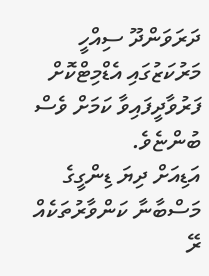ދަރަވަންދޫ ސިއްހީ މަރުކަޒުގައި އެޑްމިޓްކޮށް ފަރުވާދީފައިވާ ކަމަށް ވެސް ބުންޏެވެ.
އަޑިއަށް ދިޔަ ޑިންގީގެ މަސްބާނާ ކަންވާރުތަކެއް ރޭ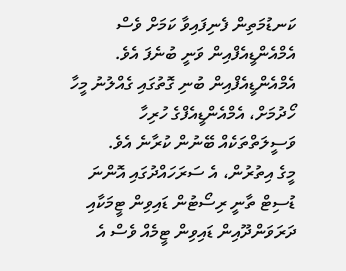ކަނޑުމަތިން ފެނިފައިވާ ކަމަށް ވެސް އެމްއެންޑީއެފްއިން ވަނީ ބުނެފަ އެވެ. އެމްއެންޑީއެފްއިން ބުނި ގޮތުގައި ގެއްލުނު މީހާ ހޯދުމަށް، އެމްއެންޑީއެފްގެ ހުރިހާ ވަސީލަތްތަކެއް ބޭނުން ކުރާނެ އެވެ.
މީގެ އިތުރުން، އެ ސަރަހައްދުގައި އޮންނަ ޑުސިޓް ތާނީ ރިސޯޓުން ޑައިވިން ޓީމަކާއި ދަރަވަންދޫއިން ޑައިވިން ޓީމެއް ވެސް އެ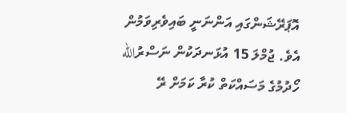އޮޕަރޭޝަންގައި އަންނަނީ ބައިވެރިވަމުން އެވެ. ޖުމްލަ 15 އުޅަނދަކުން ނަސްރުالله ހޯދުމުގެ މަސައްކަތް ކުރާ ކަމަށް ރޭ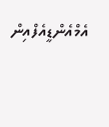އެމްއެންޑީއެފްއިން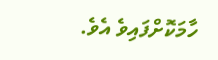ހާމަކޮށްފައިވެ އެވެ.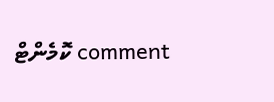comment ކޮމެންޓް